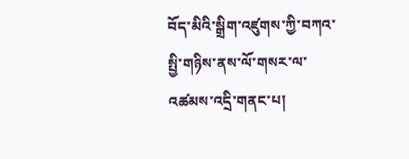བོད་མིའི་སྒྲིག་འཛུགས་ཀྱི་བཀའ་སྤྱི་གཉིས་ནས་ལོ་གསར་ལ་འཚམས་འདྲི་གནང་པ།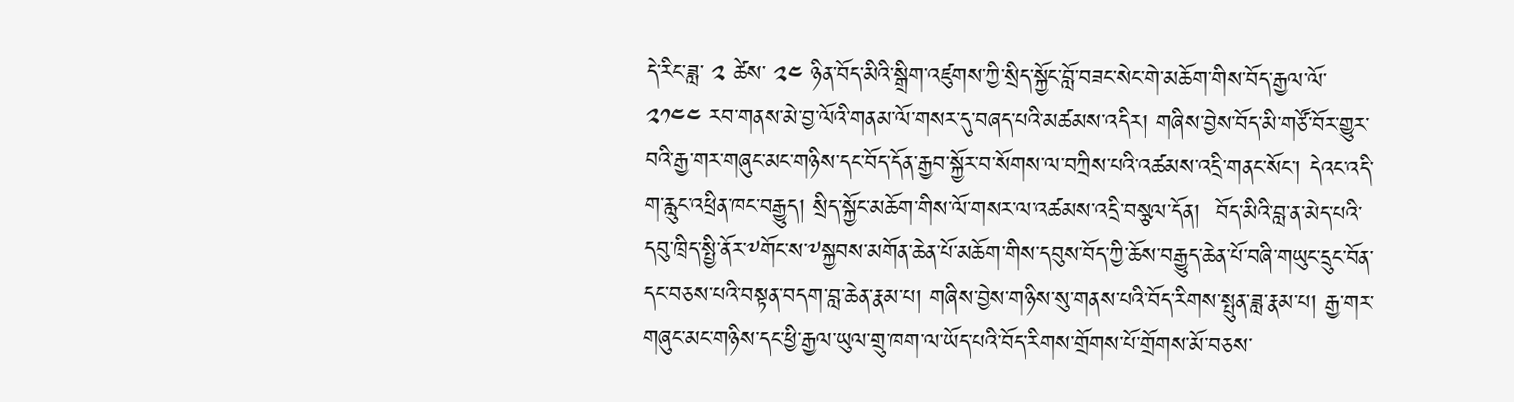དེ་རིང་ཟླ་ ༢ ཚེས་ ༢༤ ཉིན་བོད་མིའི་སྒྲིག་འཛུགས་ཀྱི་སྲིད་སྐྱོང་བློ་བཟང་སེང་གེ་མཆོག་གིས་བོད་རྒྱལ་ལོ་ ༢༡༤༤ རབ་གནས་མེ་བྱ་ལོའི་གནམ་ལོ་གསར་དུ་བཞད་པའི་མཚམས་འདིར། གཞིས་བྱེས་བོད་མི་གཙོ་བོར་གྱུར་བའི་རྒྱ་གར་གཞུང་མང་གཉིས་དང་བོད་དོན་རྒྱབ་སྐྱོར་བ་སོགས་ལ་བཀྲིས་པའི་འཚམས་འདྲི་གནང་སོང་། དེའང་འདི་ག་རླུང་འཕྲིན་ཁང་བརྒྱུད། སྲིད་སྐྱོང་མཆོག་གིས་ལོ་གསར་ལ་འཚམས་འདྲི་བསྩལ་དོན།  བོད་མིའི་བླ་ན་མེད་པའི་དབུ་ཁྲིད་སྤྱི་ནོར་༸གོང་ས་༸སྐྱབས་མགོན་ཆེན་པོ་མཆོག་གིས་དབུས་བོད་ཀྱི་ཆོས་བརྒྱུད་ཆེན་པོ་བཞི་གཡུང་དྲུང་བོན་དང་བཅས་པའི་བསྟན་བདག་བླ་ཆེན་རྣམ་པ། གཞིས་བྱེས་གཉིས་སུ་གནས་པའི་བོད་རིགས་སྤུན་ཟླ་རྣམ་པ། རྒྱ་གར་གཞུང་མང་གཉིས་དང་ཕྱི་རྒྱལ་ཡུལ་གྲུ་ཁག་ལ་ཡོད་པའི་བོད་རིགས་གྲོགས་པོ་གྲོགས་མོ་བཅས་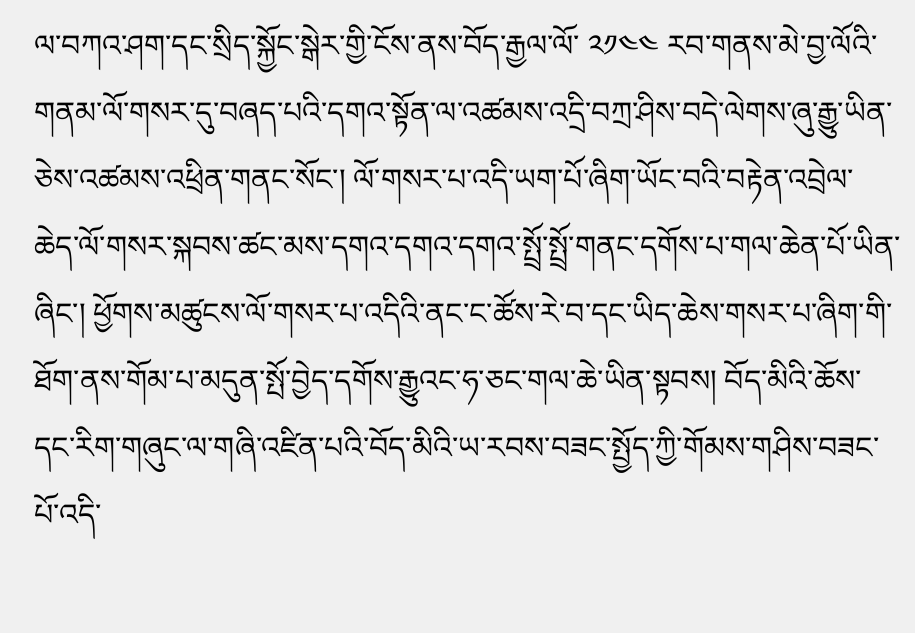ལ་བཀའ་ཤག་དང་སྲིད་སྐྱོང་སྒེར་གྱི་ངོས་ནས་བོད་རྒྱལ་ལོ་ ༢༡༤༤ རབ་གནས་མེ་བྱ་ལོའི་གནམ་ལོ་གསར་དུ་བཞད་པའི་དགའ་སྟོན་ལ་འཚམས་འདྲི་བཀྲ་ཤིས་བདེ་ལེགས་ཞུ་རྒྱུ་ཡིན་ཅེས་འཚམས་འཕྲིན་གནང་སོང་། ལོ་གསར་པ་འདི་ཡག་པོ་ཞིག་ཡོང་བའི་བརྟེན་འབྲེལ་ཆེད་ལོ་གསར་སྐབས་ཚང་མས་དགའ་དགའ་དགའ་སྤྲོ་སྤྲོ་གནང་དགོས་པ་གལ་ཆེན་པོ་ཡིན་ཞིང་། ཕྱོགས་མཚུངས་ལོ་གསར་པ་འདིའི་ནང་ང་ཚོས་རེ་བ་དང་ཡིད་ཆེས་གསར་པ་ཞིག་གི་ཐོག་ནས་གོམ་པ་མདུན་སྤོ་བྱེད་དགོས་རྒྱུའང་ཧ་ཅང་གལ་ཆེ་ཡིན་སྟབས། བོད་མིའི་ཆོས་དང་རིག་གཞུང་ལ་གཞི་འཛིན་པའི་བོད་མིའི་ཡ་རབས་བཟང་སྤྱོད་ཀྱི་གོམས་གཤིས་བཟང་པོ་འདི་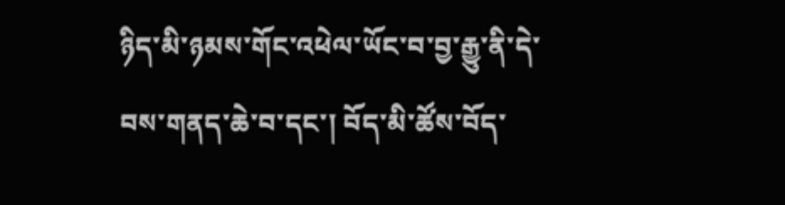ཉིད་མི་ཉམས་གོང་འཕེལ་ཡོང་བ་བྱ་རྒྱུ་ནི་དེ་བས་གནད་ཆེ་བ་དང་། བོད་མི་ཚོས་བོད་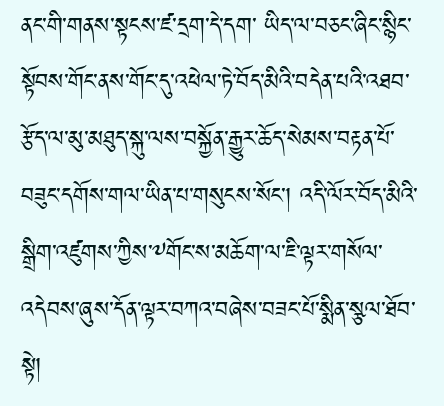ནང་གི་གནས་སྟངས་ཛ་དྲག་དེ་དག་ ཡིད་ལ་བཅང་ཞིང་སྙིང་སྟོབས་གོང་ནས་གོང་དུ་འཕེལ་ཏེ་བོད་མིའི་བདེན་པའི་འཐབ་རྩོད་ལ་མུ་མཐུད་སྐུ་ལས་བསྐྱོན་རྒྱུར་ཆོད་སེམས་བརྟན་པོ་བཟུང་དགོས་གལ་ཡིན་པ་གསུངས་སོང་། འདི་ལོར་བོད་མིའི་སྒྲིག་འཛུགས་ཀྱིས་༸གོང་ས་མཆོག་ལ་ཇི་ལྟར་གསོལ་འདེབས་ཞུས་དོན་ལྟར་བཀའ་བཞེས་བཟང་པོ་སྨིན་སྩལ་ཐོབ་སྟེ།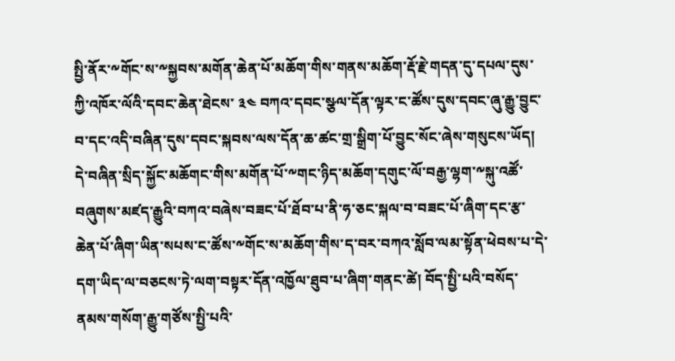སྤྱི་ནོར་༸གོང་ས་༸སྐྱབས་མགོན་ཆེན་པོ་མཆོག་གིས་གནས་མཆོག་རྡོ་རྗེ་གདན་དུ་དཔལ་དུས་ཀྱི་འཁོར་ལོའི་དབང་ཆེན་ཐེངས་ ༣༤ བཀའ་དབང་སྩལ་དོན་ལྟར་ང་ཚོས་དུས་དབང་ཞུ་རྒྱུ་བྱུང་བ་དང་འདི་བཞིན་དུས་དབང་སྐབས་ལས་དོན་ཆ་ཚང་གྲ་སྒྲིག་པོ་བྱུང་སོང་ཞེས་གསུངས་ཡོད། དེ་བཞིན་སྲིད་སྐྱོང་མཆོགང་གིས་མགོན་པོ་༸གང་ཉིད་མཆོག་དགུང་ལོ་བརྒྱ་ལྷག་༸སྐུ་འཚོ་བཞུགས་མཛད་རྒྱུའི་བཀའ་བཞེས་བཟང་པོ་ཐོབ་པ་ནི་ཧ་ཅང་སྐལ་བ་བཟང་པོ་ཞིག་དང་རྩ་ཆེན་པོ་ཞིག་ཡིན་སཔས་ང་ཚོས་༸གོང་ས་མཆོག་གིས་ད་བར་བཀའ་སློབ་ལམ་སྟོན་ཕེབས་པ་དེ་དག་ཡིད་ལ་བཅངས་ཏེ་ལག་བསྟར་དོན་འཁྱོལ་ཐུབ་པ་ཞིག་གནང་ཚེ། བོད་སྤྱི་པའི་བསོད་ནམས་གསོག་རྒྱུ་གཙོས་སྤྱི་པའི་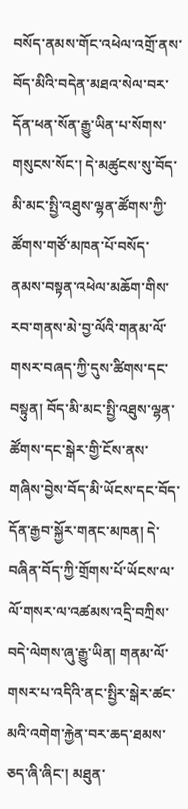བསོད་ནམས་གོང་འཕེལ་འགྲོ་ནས་བོད་མིའི་བདེན་མཐའ་སེལ་བར་དོན་ཕན་སོན་རྒྱུ་ཡིན་པ་སོགས་གསུངས་སོང་། དེ་མཚུངས་སུ་བོད་མི་མང་སྤྱི་འཐུས་ལྷན་ཚོགས་ཀྱི་ཚོགས་གཙོ་མཁན་པོ་བསོད་ནམས་བསྟན་འཕེལ་མཆོག་གིས་རབ་གནས་མེ་བྱ་ལོའི་གནམ་ལོ་གསར་བཞད་ཀྱི་དུས་ཚིགས་དང་བསྟུན། བོད་མི་མང་སྤྱི་འཐུས་ལྷན་ཚོགས་དང་སྒེར་གྱི་ངོས་ནས་གཞིས་བྱེས་བོད་མི་ཡོངས་དང་བོད་དོན་རྒྱབ་སྐྱོར་གནང་མཁན། དེ་བཞིན་བོད་ཀྱི་གྲོགས་པོ་ཡོངས་ལ་ལོ་གསར་ལ་འཚམས་འདྲི་བཀྲིས་བདེ་ལེགས་ཞུ་རྒྱུ་ཡིན། གནམ་ལོ་གསར་པ་འདིའི་ནང་སྤྱིར་སྒེར་ཚང་མའི་འགེག་རྐྱེན་བར་ཆད་ཐམས་ཅད་ཞི་ཞིང་། མཐུན་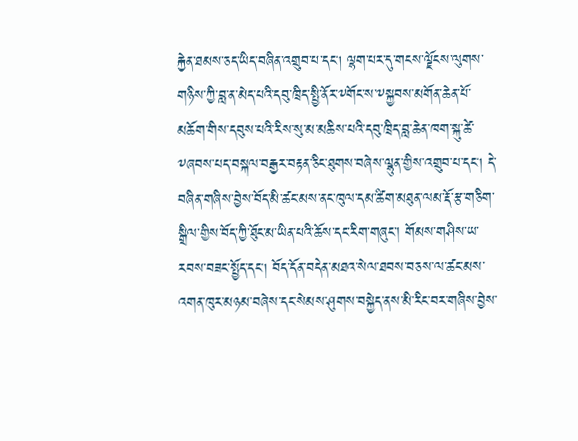རྐྱེན་ཐམས་ཅད་ཡིད་བཞིན་འགྲུབ་པ་དང། ལྷག་པར་དུ་གངས་ལྗོངས་ལུགས་གཉིས་ཀྱི་བླ་ན་མེད་པའི་དབུ་ཁྲིད་སྤྱི་ནོར་༸གོང་ས་༸སྐྱབས་མགོན་ཆེན་པོ་མཆོག་གིས་དབུས་པའི་རིས་སུ་མ་མཆིས་པའི་དབུ་ཁྲིད་བླ་ཆེན་ཁག་སྐུ་ཚེ་༸ཞབས་པད་བསྐལ་བརྒྱར་བརྟན་ཅིང་ཐུགས་བཞེས་ལྷུན་གྱིས་འགྲུབ་པ་དང། དེ་བཞིན་གཞིས་བྱེས་བོད་མི་ཚང་མས་ནང་ཁུལ་དམ་ཚིག་མཐུན་ལམ་རྡོ་རྩ་གཅིག་སྒྲིལ་གྱིས་བོད་ཀྱི་ཐོུང་མ་ཡིན་པའི་ཆོས་དང་རིག་གཞུང་། གོམས་གཤིས་ཡ་རབས་བཟང་སྤྱོད་དང། བོད་དོན་བདེན་མཐའ་སེལ་ཐབས་བཅས་ལ་ཚང་མས་འགན་ཁུར་མཉམ་བཞེས་དང་སེམས་ཤུགས་བསྐྱེད་ནས་མི་རིང་བར་གཞིས་བྱེས་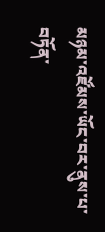མཉམ་འཛོམས་ཡོང་བར་ནུས་པ་བཏོན་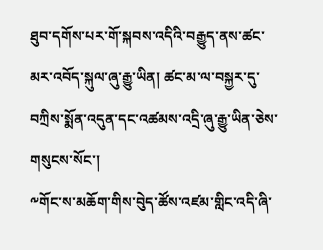ཐུབ་དགོས་པར་གོ་སྐབས་འདིའི་བརྒྱུད་ནས་ཚང་མར་འབོད་སྐུལ་ཞུ་རྒྱུ་ཡིན། ཚང་མ་ལ་བསྐྱར་དུ་བཀྲིས་སྨོན་འདུན་དང་འཚམས་འདྲི་ཞུ་རྒྱུ་ཡིན་ཅེས་གསུངས་སོང་།
༸གོང་ས་མཆོག་གིས་བེུད་ཚོས་འཛམ་གླིང་འདི་ཞི་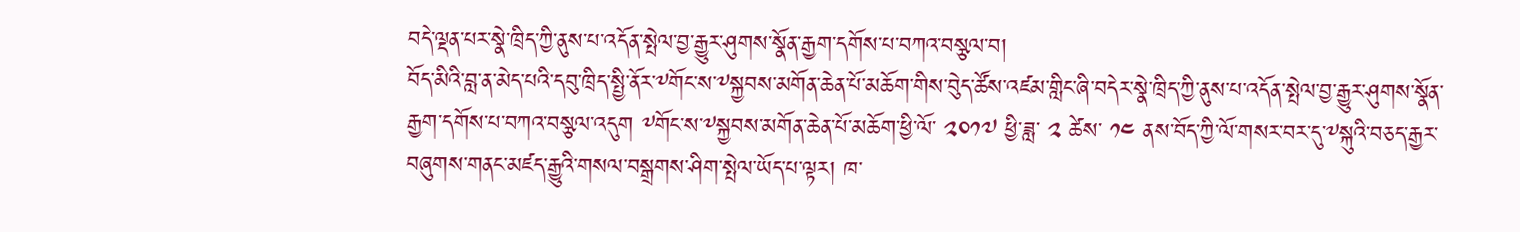བདེ་ལྡན་པར་སྣེ་ཁྲིད་ཀྱི་ནུས་པ་འདོན་སྤེལ་བྱ་རྒྱུར་ཤུགས་སྣོན་རྒྱག་དགོས་པ་བཀའ་བསྩལ་བ།
བོད་མིའི་བླ་ན་མེད་པའི་དབུ་ཁྲིད་སྤྱི་ནོར་༸གོང་ས་༸སྐྱབས་མགོན་ཆེན་པོ་མཆོག་གིས་བེུད་ཚོས་འཛམ་གླིང་ཞི་བདེར་སྣེ་ཁྲིད་ཀྱི་ནུས་པ་འདོན་སྤེལ་བྱ་རྒྱུར་ཤུགས་སྣོན་རྒྱག་དགོས་པ་བཀའ་བསྩལ་འདུག ༸གོང་ས་༸སྐྱབས་མགོན་ཆེན་པོ་མཆོག་ཕྱི་ལོ་ ༢༠༡༧ ཕྱི་ཟླ་ ༢ ཚེས་ ༡༤ ནས་བོད་ཀྱི་ལོ་གསར་བར་དུ་༸སྐུའི་བཅད་རྒྱར་བཞུགས་གནང་མཛད་རྒྱུའི་གསལ་བསྒྲགས་ཤིག་སྤེལ་ཡོད་པ་ལྟར། ཁ་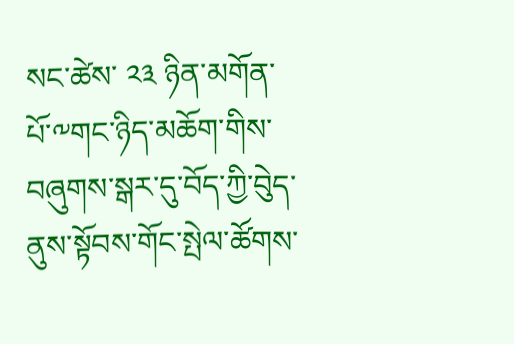སང་ཚེས་ ༢༣ ཉིན་མགོན་པོ་༸གང་ཉིད་མཆོག་གིས་བཞུགས་སྒར་དུ་བོད་ཀྱི་བེུད་ནུས་སྟོབས་གོང་སྤེལ་ཚོགས་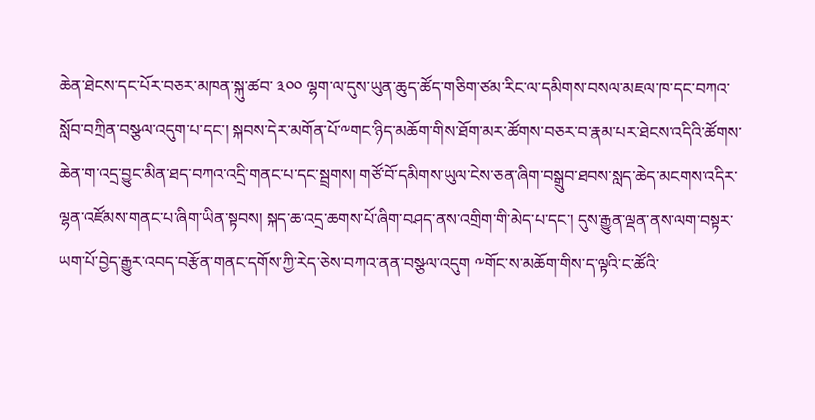ཆེན་ཐེངས་དང་པོར་བཅར་མཁན་སྐུ་ཚབ་ ༣༠༠ ལྷག་ལ་དུས་ཡུན་ཆུད་ཚོད་གཅིག་ཙམ་རིང་ལ་དམིགས་བསལ་མཇལ་ཁ་དང་བཀའ་སློབ་བཀྲིན་བསྩལ་འདུག་པ་དང་། སྐབས་དེར་མགོན་པོ་༸གང་ཉིད་མཆོག་གིས་ཐོག་མར་ཚོགས་བཅར་བ་རྣམ་པར་ཐེངས་འདིའི་ཚོགས་ཆེན་ག་འདྲ་བྱུང་མིན་ཐད་བཀའ་འདྲི་གནང་པ་དང་སྦྲགས། གཙོ་བོ་དམིགས་ཡུལ་ངེས་ཅན་ཞིག་བསྒྲུབ་ཐབས་སླད་ཆེད་མངགས་འདིར་ལྷན་འཛོམས་གནང་པ་ཞིག་ཡིན་སྟབས། སྐད་ཆ་འདྲ་ཆགས་པོ་ཞིག་བཤད་ནས་འགྲིག་གི་མེད་པ་དང་། དུས་རྒྱུན་ལྡན་ནས་ལག་བསྟར་ཡག་པོ་བྱེད་རྒྱུར་འབད་བརྩོན་གནང་དགོས་ཀྱི་རེད་ཅེས་བཀའ་ནན་བསྩལ་འདུག ༸གོང་ས་མཆོག་གིས་ད་ལྟའི་ང་ཚོའི་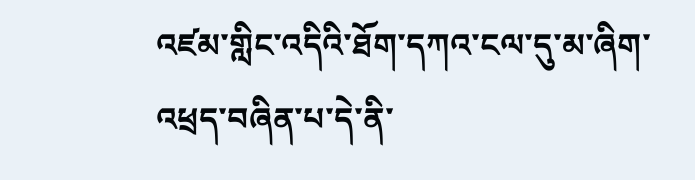འཛམ་གླིང་འདིའི་ཐོག་དཀའ་ངལ་དུ་མ་ཞིག་འཕྲད་བཞིན་པ་དེ་ནི་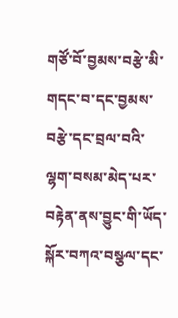གཙོ་བོ་བྱམས་བརྩེ་མི་གདང་བ་དང་བྱམས་བརྩེ་དང་བྲལ་བའི་ལྷག་བསམ་མེད་པར་བརྟེན་ནས་བྱུང་གི་ཡོད་སྐོར་བཀའ་བསྩལ་དང་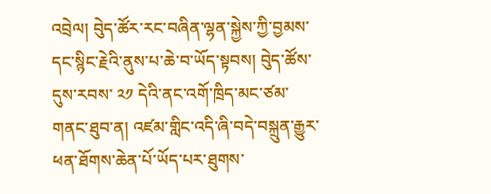འབྲེལ། བེུད་ཚོར་རང་བཞིན་ལྷན་སྐྱེས་ཀྱི་བྱམས་དང་སྙིང་རྗེའི་ནུས་པ་ཆེ་བ་ཡོད་སྟབས། བེུད་ཚོས་དུས་རབས་ ༢༡ དེའི་ནང་འགོ་ཁྲིད་མང་ཙམ་གནང་ཐུབ་ན། འཛམ་གླིང་འདི་ཞི་བདེ་བསྐྲུན་རྒྱུར་ཕན་ཐོགས་ཆེན་པོ་ཡོད་པར་ཐུགས་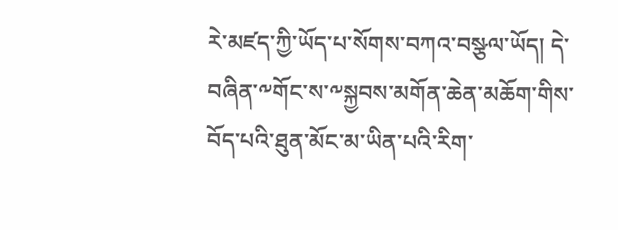རེ་མཛད་ཀྱི་ཡོད་པ་སོགས་བཀའ་བསྩལ་ཡོད། དེ་བཞིན་༸གོང་ས་༸སྐྱབས་མགོན་ཆེན་མཆོག་གིས་བོད་པའི་ཐུན་མོང་མ་ཡིན་པའི་རིག་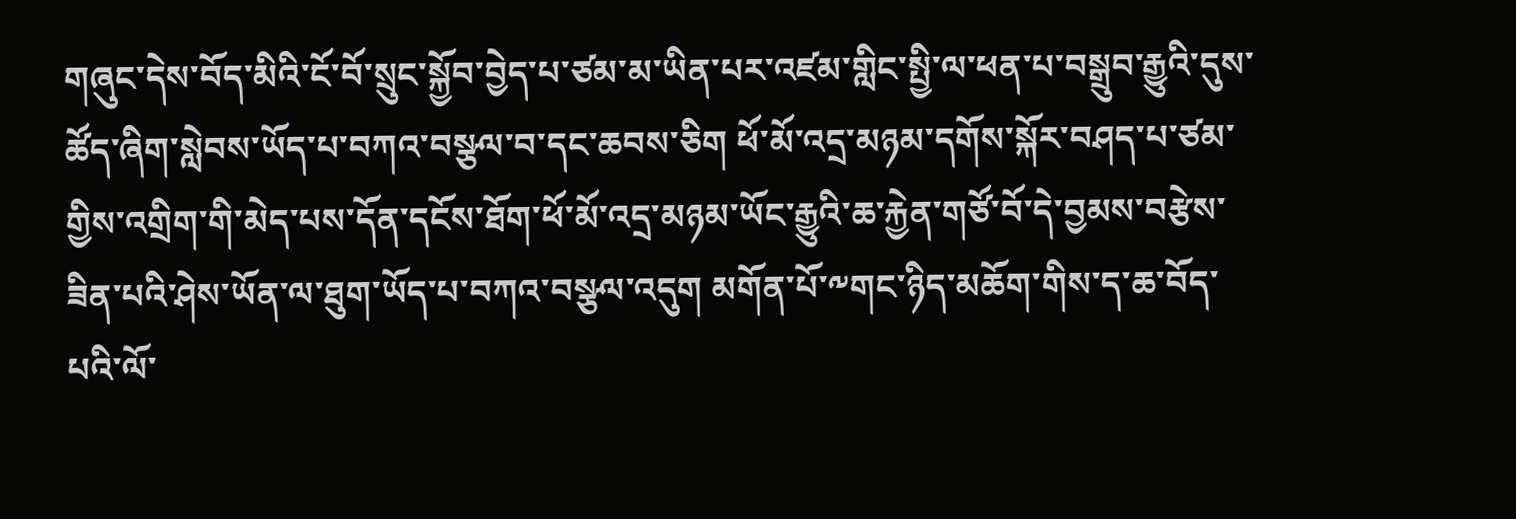གཞུང་དེས་བོད་མིའི་ངོ་བོ་སྲུང་སྐྱོབ་བྱེད་པ་ཙམ་མ་ཡིན་པར་འཛམ་གླིང་སྤྱི་ལ་ཕན་པ་བསྒྲུབ་རྒྱུའི་དུས་ཚོད་ཞིག་སླེབས་ཡོད་པ་བཀའ་བསྩལ་བ་དང་ཆབས་ཅིག ཕོ་མོ་འདྲ་མཉམ་དགོས་སྐོར་བཤད་པ་ཙམ་གྱིས་འགྲིག་གི་མེད་པས་དོན་དངོས་ཐོག་ཕོ་མོ་འདྲ་མཉམ་ཡོང་རྒྱུའི་ཆ་རྐྱེན་གཙོ་བོ་དེ་བྱམས་བརྩེས་ཟིན་པའི་ཤེས་ཡོན་ལ་ཐུག་ཡོད་པ་བཀའ་བསྩལ་འདུག མགོན་པོ་༸གང་ཉིད་མཆོག་གིས་ད་ཆ་བོད་པའི་ལོ་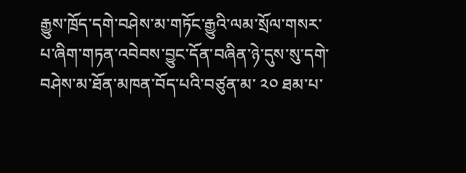རྒྱུས་ཁྲོད་དགེ་བཤེས་མ་གཏོང་རྒྱུའི་ལམ་སྲོལ་གསར་པ་ཞིག་གཏན་འབེབས་བྱུང་དོན་བཞིན་ཉེ་དུས་སུ་དགེ་བཤེས་མ་ཐོན་མཁན་བོད་པའི་བཙུན་མ་ ༢༠ ཐམ་པ་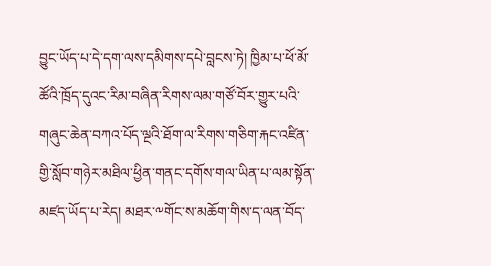བྱུང་ཡོད་པ་དེ་དག་ལས་དམིགས་དཔེ་བླངས་ཏེ། ཁྱིམ་པ་ཕོ་མོ་ཚོའི་ཁྲོད་དུའང་རིམ་བཞིན་རིགས་ལམ་གཙོ་བོར་གྱུར་པའི་གཞུང་ཆེན་བཀའ་པོད་ལྔའི་ཐོག་ལ་རིགས་གཅིག་རྐང་འཛིན་གྱི་སློབ་གཉེར་མཐིལ་ཕྱིན་གནང་དགོས་གལ་ཡིན་པ་ལམ་སྟོན་མཛད་ཡོད་པ་རེད། མཐར་༸གོང་ས་མཆོག་གིས་ད་ལན་བོད་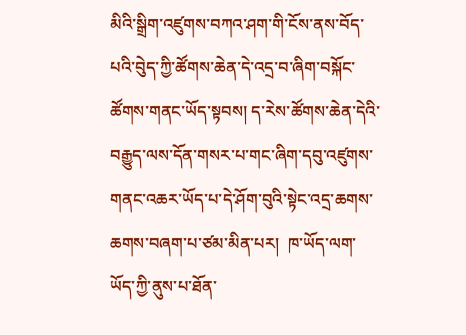མིའི་སྒྲིག་འཛུགས་བཀའ་ཤག་གི་ངོས་ནས་བོད་པའི་བེུད་ཀྱི་ཚོགས་ཆེན་དེ་འདྲ་བ་ཞིག་བསྐོང་ཚོགས་གནང་ཡོད་སྟབས། ད་རེས་ཚོགས་ཆེན་དེའི་བརྒྱུད་ལས་དོན་གསར་པ་གང་ཞིག་དབུ་འཛུགས་གནང་འཆར་ཡོད་པ་དེ་ཤོག་བུའི་སྟེང་འདྲ་ཆགས་ཆགས་བཞག་པ་ཙམ་མིན་པར།  ཁ་ཡོད་ལག་ཡོད་ཀྱི་ནུས་པ་ཐོན་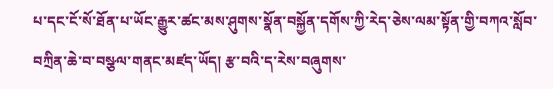པ་དང་ངོ་སོ་ཐོན་པ་ཡོང་རྒྱུར་ཚང་མས་ཤུགས་སྣོན་བསྐྱོན་དགོས་ཀྱི་རེད་ཅེས་ལམ་སྟོན་གྱི་བཀའ་སློབ་བཀྲིན་ཆེ་བ་བསྩལ་གནང་མཛད་ཡོད། རྩ་བའི་ད་རེས་བཞུགས་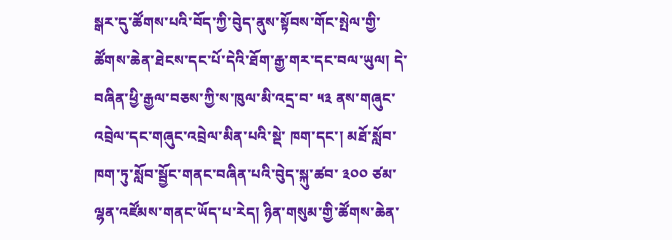སྒར་དུ་ཚོགས་པའི་བོད་ཀྱི་བེུད་ནུས་སྟོབས་གོང་སྤེལ་གྱི་ཚོགས་ཆེན་ཐེངས་དང་པོ་དེའི་ཐོག་རྒྱ་གར་དང་བལ་ཡུལ། དེ་བཞིན་ཕྱི་རྒྱལ་བཅས་ཀྱི་ས་ཁུལ་མི་འདྲ་བ་ ༥༣ ནས་གཞུང་འབྲེལ་དང་གཞུང་འབྲེལ་མིན་པའི་སྡེ་ ཁག་དང་། མཐོ་སློབ་ཁག་ཏུ་སློབ་སྦྱོང་གནང་བཞིན་པའི་བེུད་སྐུ་ཚབ་ ༣༠༠ ཙམ་ལྷན་འཛོམས་གནང་ཡོད་པ་རེད། ཉིན་གསུམ་གྱི་ཚོགས་ཆེན་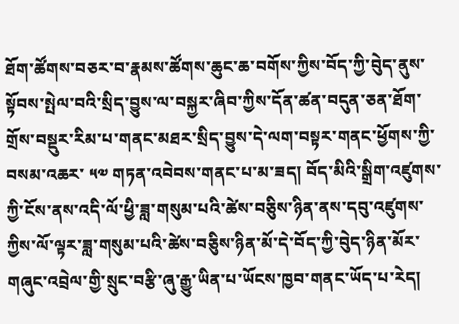ཐོག་ཚོགས་བཅར་བ་རྣམས་ཚོགས་ཆུང་ཆ་བགོས་ཀྱིས་བོད་ཀྱི་བེུད་ནུས་སྟོབས་སྤེལ་བའི་སྲིད་བྱུས་ལ་བསྐྱར་ཞིབ་ཀྱིས་དོན་ཚན་བདུན་ཅན་ཐོག་གྲོས་བསྡུར་རིམ་པ་གནང་མཐར་སྲིད་བྱུས་དེ་ལག་བསྟར་གནང་ཕྱོགས་ཀྱི་བསམ་འཆར་ ༥༧ གཏན་འབེབས་གནང་པ་མ་ཟད། བོད་མིའི་སྒྲིག་འཛུགས་ཀྱི་ངོས་ནས་འདི་ལོ་ཕྱི་ཟླ་གསུམ་པའི་ཚེས་བཅིུས་ཉིན་ནས་དབུ་འཛུགས་ཀྱིས་ལོ་ལྟར་ཟླ་གསུམ་པའི་ཚེས་བཅིུས་ཉིན་མོ་དེ་བོད་ཀྱི་བེུད་ཉིན་མོར་གཞུང་འབྲེལ་གྱི་སྲུང་བརྩི་ཞུ་རྒྱུ་ཡིན་པ་ཡོངས་ཁྱབ་གནང་ཡོད་པ་རེད།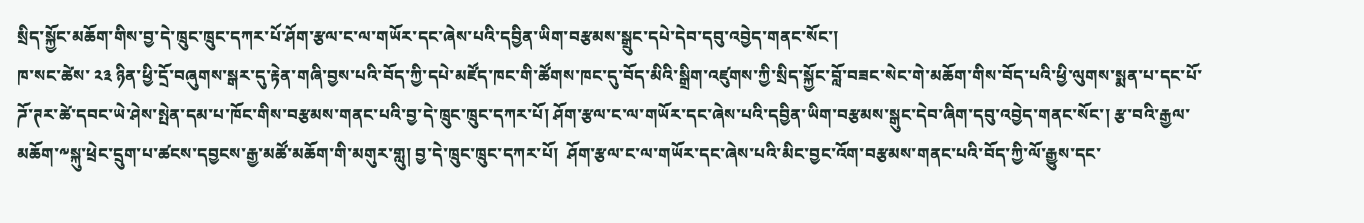སྲིད་སྐྱོང་མཆོག་གིས་བྱ་དེ་ཁྲུང་ཁྲུང་དཀར་པོ་ཤོག་རྩལ་ང་ལ་གཡོར་དང་ཞེས་པའི་དབྱིན་ཡིག་བརྩམས་སྒྲུང་དཔེ་དེབ་དབུ་འབྱེད་གནང་སོང་།
ཁ་སང་ཚེས་ ༢༣ ཉིན་ཕྱི་དྲོ་བཞུགས་སྒར་དུ་རྟེན་གཞི་བྱས་པའི་བོད་ཀྱི་དཔེ་མཛོད་ཁང་གི་ཚོགས་ཁང་དུ་བོད་མིའི་སྒྲིག་འཛུགས་ཀྱི་སྲིད་སྐྱོང་བློ་བཟང་སེང་གེ་མཆོག་གིས་བོད་པའི་ཕྱི་ལུགས་སྨན་པ་དང་པོ་ཌོ་ཊར་ཚེ་དབང་ཡེ་ཤེས་སྤེན་དམ་པ་ཁོང་གིས་བརྩམས་གནང་པའི་བྱ་དེ་ཁྲུང་ཁྲུང་དཀར་པོ། ཤོག་རྩལ་ང་ལ་གཡོར་དང་ཞེས་པའི་དབྱིན་ཡིག་བརྩམས་སྒུང་དེབ་ཞིག་དབུ་འབྱེད་གནང་སོང་། རྩ་བའི་རྒྱལ་མཆོག་༸སྐུ་ཕྲེང་དྲུག་པ་ཚངས་དབྱངས་རྒྱ་མཚོ་མཆོག་གི་མགུར་གླུ། བྱ་དེ་ཁྲུང་ཁྲུང་དཀར་པོ།  ཤོག་རྩལ་ང་ལ་གཡོར་དང་ཞེས་པའི་མིང་བྱང་འོག་བརྩམས་གནང་པའི་བོད་ཀྱི་ལོ་རྒྱུས་དང་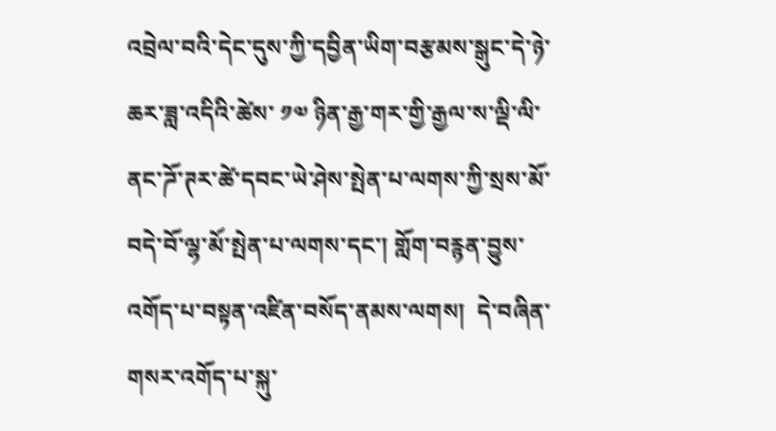འབྲེལ་བའི་དེང་དུས་ཀྱི་དབྱིན་ཡིག་བརྩམས་སྒུང་དེ་ཉེ་ཆར་ཟླ་འདིའི་ཚེས་ ༡༧ ཉིན་རྒྱ་གར་གྱི་རྒྱལ་ས་ལྡི་ལི་ནང་ཌོ་ཊར་ཚེ་དབང་ཡེ་ཤེས་སྤེན་པ་ལགས་ཀྱི་སྲས་མོ་བདེ་བོ་ལྷ་མོ་སྤེན་པ་ལགས་དང་། གློག་བརྙན་བྱུས་འགོད་པ་བསྟན་འཛིན་བསོད་ནམས་ལགས།  དེ་བཞིན་གསར་འགོད་པ་སྐུ་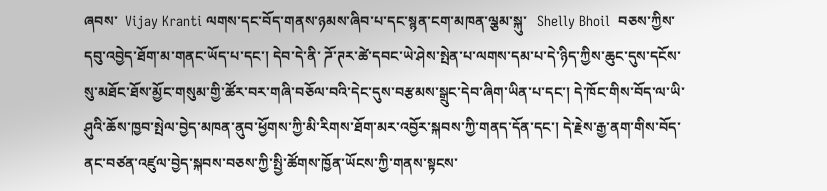ཞབས་  Vijay Kranti ལགས་དང་བོད་གནས་ཉམས་ཞིབ་པ་དང་སྙན་ངག་མཁན་ལྕམ་སྐུ་   Shelly Bhoil  བཅས་ཀྱིས་དབུ་འབྱེད་ཐོག་མ་གནང་ཡོད་པ་དང་། དེབ་དེ་ནི་ ཌོ་ཊར་ཚེ་དབང་ཡེ་ཤེས་སྤེན་པ་ལགས་དམ་པ་དེ་ཉིད་ཀྱིས་ཆུང་དུས་དངོས་སུ་མཐོང་ཐོས་མྱོང་གསུམ་གྱི་ཚོར་བར་གཞི་བཅོལ་བའི་དེང་དུས་བརྩམས་སྒྲུང་དེབ་ཞིག་ཡིན་པ་དང་། དེ་ཁོང་གིས་བོད་ལ་ཡི་ཤུའི་ཆོས་ཁྱབ་སྤེལ་བྱེད་མཁན་ནུབ་ཕྱོགས་ཀྱི་མི་རིགས་ཐོག་མར་འབྱོར་སྐབས་ཀྱི་གནད་དོན་དང་། དེ་རྗེས་རྒྱ་ནག་གིས་བོད་ནང་བཙན་འཛུལ་བྱེད་སྐབས་བཅས་ཀྱི་སྤྱི་ཚོགས་ཁྱོན་ཡོངས་ཀྱི་གནས་སྟངས་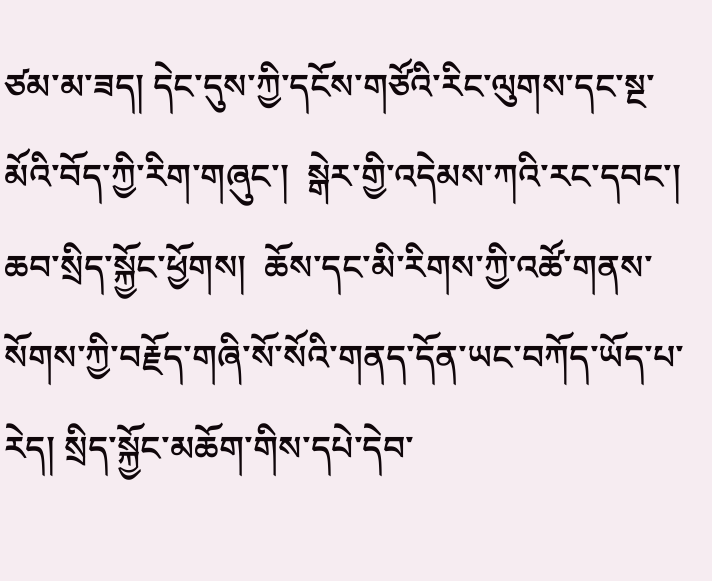ཙམ་མ་ཟད། དེང་དུས་ཀྱི་དངོས་གཙོའི་རིང་ལུགས་དང་སྔ་མོའི་བོད་ཀྱི་རིག་གཞུང་།  སྒེར་གྱི་འདེམས་ཀའི་རང་དབང་། ཆབ་སྲིད་སྐྱོང་ཕྱོགས།  ཆོས་དང་མི་རིགས་ཀྱི་འཚོ་གནས་སོགས་ཀྱི་བརྗོད་གཞི་སོ་སོའི་གནད་དོན་ཡང་བཀོད་ཡོད་པ་རེད། སྲིད་སྐྱོང་མཆོག་གིས་དཔེ་དེབ་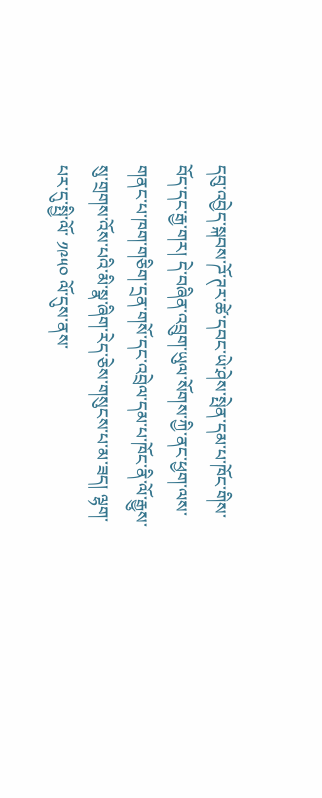དབུ་འབྱེད་སྐབས་ཌོ་ཊར་ཚེ་དབང་ཡེ་ཤེས་སྤེན་དམ་པ་ཁོང་གིས་བོད་དང་རྒྱ་གར། དེ་བཞིན་འབྲུག་ཡུལ་སོགས་ཀྱི་ནང་ཕྱག་ལས་གནང་པ་ཁག་གཅིག་དྲན་གསོ་དང་འབྲེལ་དམ་པ་ཁོང་ནི་ལོ་རྒྱུས་སུ་གྲགས་འོས་པའི་མི་སྣ་ཞིག་རེད་ཅེས་གསུངས་པ་མ་ཟད། ལྷག་པར་དུ་སྤྱི་ལོ་ ༡༩༥༠ ལོ་དུས་ནས་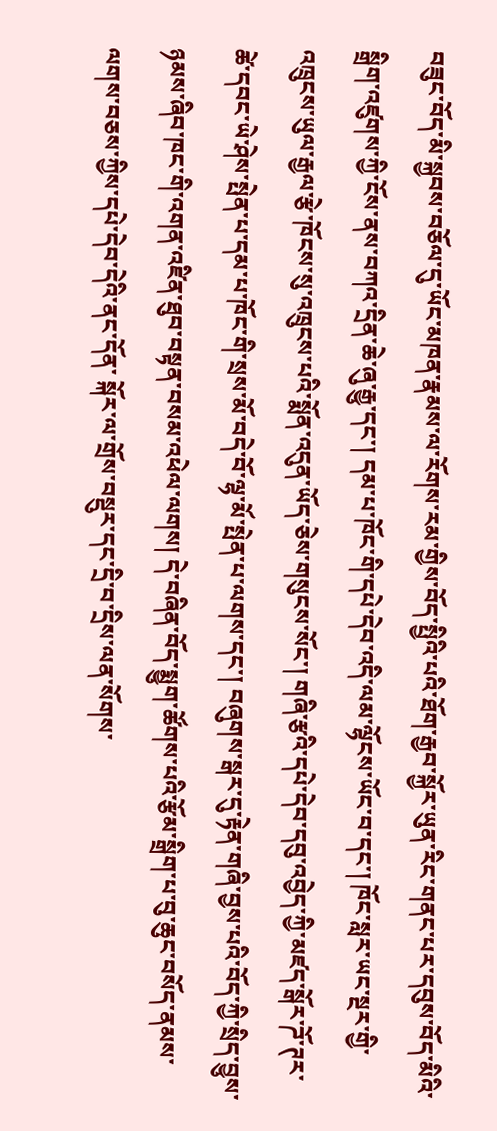བཟུང་བོད་མི་སྐྱབས་བཅོལ་དུ་ཡོང་མཁན་རྣམས་ལ་རོགས་རམ་གྱིས་བོད་སྤྱིའི་པའི་ཐོག་རྒྱབ་སྐྱོར་ཡུན་རིང་གནང་པར་དབུས་བོད་མིའི་སྒྲིག་འཛུགས་ཀྱི་ངོས་ནས་བཀའ་དྲིན་ཆེ་ཞུ་རྒྱུ་དང་། དམ་པ་ཁོང་གི་དཔེ་དེབ་འདི་ལམ་ལྷོངས་ཡོང་བ་དང་། ཁོང་སླར་ཡང་སྔར་གྱི་འཁྲུངས་ཡུལ་རྒྱལ་རྩེ་ཁོངས་སུ་འཁྲུངས་པའི་སྨོན་འདུན་ཡོད་ཅེས་གསུངས་སོང་། གཞི་རྩའི་དཔེ་དེབ་དབུ་འབྱེད་ཀྱི་མཛད་སྒོར་ཌོ་ཊར་ཚེ་དབང་ཡེ་ཤེས་སྤེན་པ་དམ་པ་ཁོང་གི་སྲས་མོ་བདེ་བོ་ལྷ་མོ་སྤེན་པ་ལགས་དང་། བཞུགས་སྒར་དུ་རྟེན་གཞི་བྱས་པའི་བོད་ཀྱི་སྲིད་བྱུས་ཉམས་ཞིབ་ཁང་གི་འགན་འཛིན་ཐུབ་བསྟན་བསམ་འཕེལ་ལགས། དེ་བཞིན་བོད་སྨྱུག་ཚོགས་པའི་རྩོམ་སྒྲིག་པ་བུ་ཆུང་བསོད་ནམས་ལགས་བཅས་ཀྱིས་དཔེ་དེབ་དེའི་ནང་དོན་ སྐོར་ལ་གྲོས་བསྡུར་དང་དྲི་བ་དྲིས་ལན་སོགས་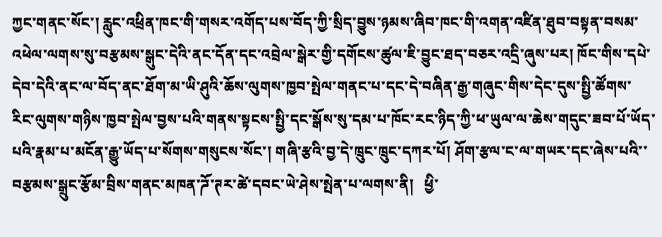ཀྱང་གནང་སོང་། རླུང་འཕྲིན་ཁང་གི་གསར་འགོད་པས་བོད་ཀྱི་སྲིད་བྱུས་ཉམས་ཞིབ་ཁང་གི་འགན་འཛིན་ཐུབ་བསྟན་བསམ་འཕེལ་ལགས་སུ་བརྩམས་སྒུང་དེའི་ནང་དོན་དང་འབྲེལ་སྒེར་གྱི་དགོངས་ཚུལ་ཇི་བྱུང་ཐད་བཅར་འདྲི་ཞུས་པར། ཁོང་གིས་དཔེ་དེབ་དེའི་ནང་ལ་བོད་ནང་ཐོག་མ་ཡི་ཤུའི་ཆོས་ལུགས་ཁྱབ་སྤེལ་གནང་པ་དང་དེ་བཞིན་རྒྱ་གཞུང་གིས་དེང་དུས་སྤྱི་ཚོགས་རིང་ལུགས་གཉིས་ཁྱབ་སྤེལ་བྱས་པའི་གནས་སྟངས་སྤྱི་དང་སྒོས་སུ་དམ་པ་ཁོང་རང་ཉིད་ཀྱི་ཕ་ཡུལ་ལ་ཆེས་གདུང་ཟབ་པོ་ཡོད་པའི་རྣམ་པ་མངོན་རྒྱུ་ཡོད་པ་སོགས་གསུངས་སོང་། གཞི་རྩའི་བྱ་དེ་ཁྲུང་ཁྲུང་དཀར་པོ། ཤོག་རྩལ་ང་ལ་གཡར་དང་ཞེས་པའི་་བརྩམས་སྒྲུང་རྩོམ་བྲིས་གནང་མཁན་ཌོ་ཊར་ཚེ་དབང་ཡེ་ཤེས་སྤེན་པ་ལགས་ནི།   ཕྱི་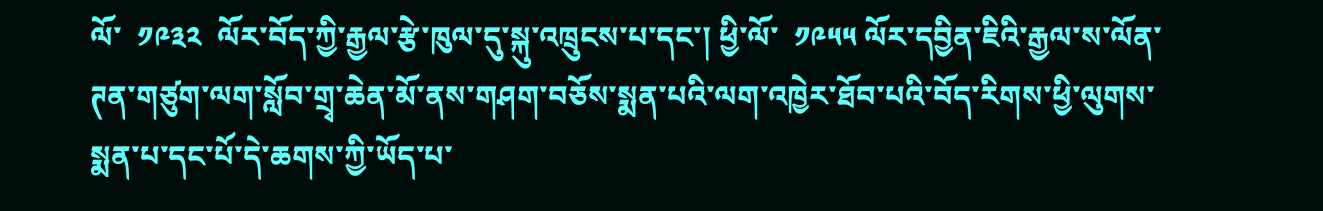ལོ་  ༡༩༣༢  ལོར་བོད་ཀྱི་རྒྱལ་རྩེ་ཁུལ་དུ་སྐུ་འཁྲུངས་པ་དང་། ཕྱི་ལོ་  ༡༩༥༥ ལོར་དབྱིན་ཇིའི་རྒྱལ་ས་ལོན་ཊན་གཙུག་ལག་སློབ་གྲྭ་ཆེན་མོ་ནས་གཤག་བཅོས་སྨན་པའི་ལག་འཁྱེར་ཐོབ་པའི་བོད་རིགས་ཕྱི་ལུགས་སྨན་པ་དང་པོ་དེ་ཆགས་ཀྱི་ཡོད་པ་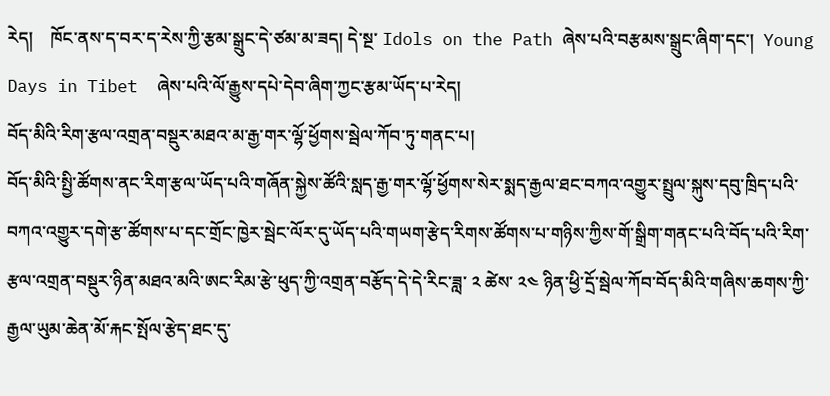རེད།    ཁོང་ནས་ད་བར་ད་རེས་ཀྱི་རྩམ་སྒྲུང་དེ་ཙམ་མ་ཟད། དེ་སྔ་ Idols on the Path ཞེས་པའི་བརྩམས་སྒྲུང་ཞིག་དང་།  Young Days in Tibet  ཞེས་པའི་ལོ་རྒྱུས་དཔེ་དེབ་ཞིག་ཀྱང་རྩམ་ཡོད་པ་རེད།
བོད་མིའི་རིག་རྩལ་འགྲན་བསྡུར་མཐའ་མ་རྒྱ་གར་ལྷོ་ཕྱོགས་སྦེལ་ཀོབ་ཏུ་གནང་པ།
བོད་མིའི་སྤྱི་ཚོགས་ནང་རིག་རྩལ་ཡོད་པའི་གཞོན་སྐྱེས་ཚོའི་སླད་རྒྱ་གར་ལྷོ་ཕྱོགས་སེར་སྨད་རྒྱལ་ཐང་བཀའ་འགྱུར་སྤྲུལ་སྐུས་དབུ་ཁྲིད་པའི་བཀའ་འགྱུར་དགེ་རྩ་ཚོགས་པ་དང་གྲོང་ཁྱེར་སྦེང་ལོར་དུ་ཡོད་པའི་གཡག་རྩེད་རིགས་ཚོགས་པ་གཉིས་ཀྱིས་གོ་སྒྲིག་གནང་པའི་བོད་པའི་རིག་རྩལ་འགྲན་བསྡུར་ཉིན་མཐའ་མའི་ཨང་རིམ་རྩེ་ཕུད་ཀྱི་འགྲན་བརྩོད་དེ་དེ་རིང་ཟླ་ ༢ ཚེས་ ༢༤ ཉིན་ཕྱི་དྲོ་སྦེལ་ཀོབ་བོད་མིའི་གཞིས་ཆགས་ཀྱི་རྒྱལ་ཡུམ་ཆེན་མོ་རྐང་སྤོལ་རྩེད་ཐང་དུ་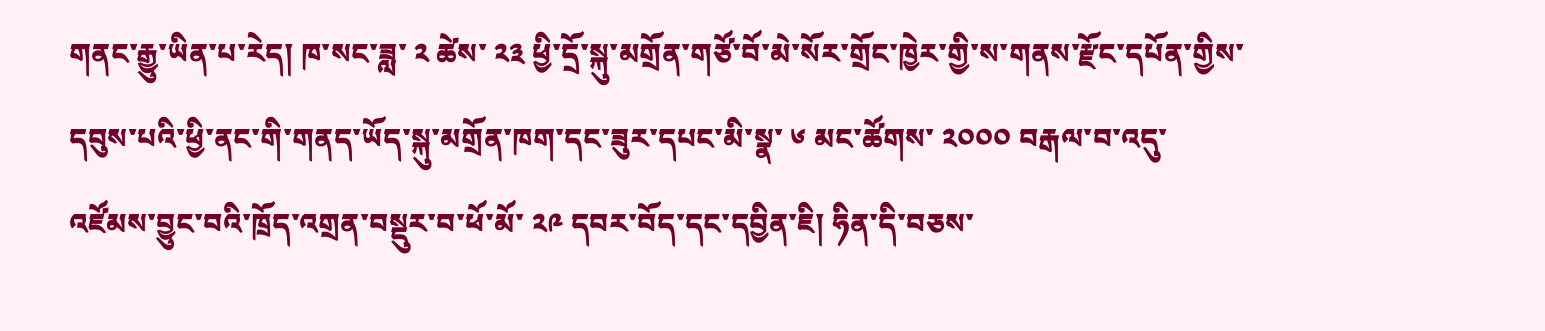གནང་རྒྱུ་ཡིན་པ་རེད། ཁ་སང་ཟླ་ ༢ ཚེས་ ༢༣ ཕྱི་དྲོ་སྐུ་མགྲོན་གཙོ་བོ་མེ་སོར་གྲོང་ཁྱེར་གྱི་ས་གནས་རྫོང་དཔོན་གྱིས་དབུས་པའི་ཕྱི་ནང་གི་གནད་ཡོད་སྐུ་མགྲོན་ཁག་དང་ཟུར་དཔང་མི་སྣ་ ༦ མང་ཚོགས་ ༢༠༠༠ བརྒལ་བ་འདུ་འཛོམས་བྱུང་བའི་ཁྲོད་འགྲན་བསྡུར་བ་ཕོ་མོ་ ༢༩ དབར་བོད་དང་དབྱིན་ཇི། ཧིན་དི་བཅས་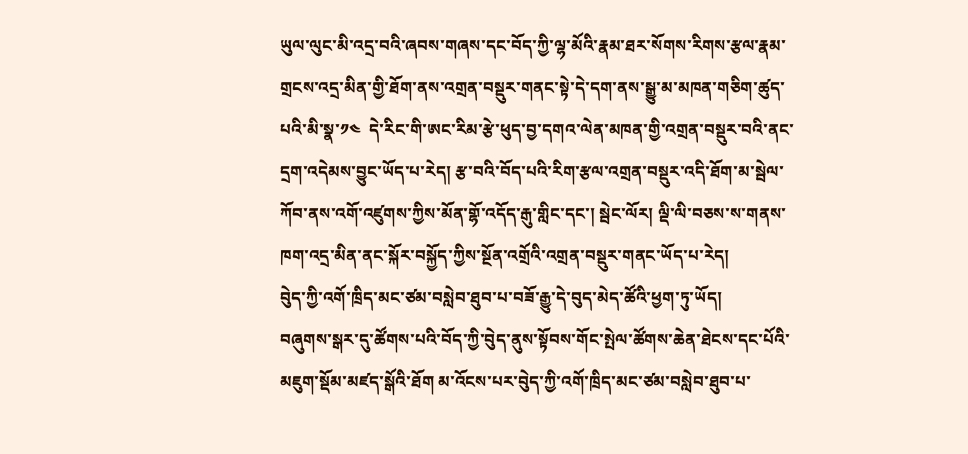ཡུལ་ལུང་མི་འདྲ་བའི་ཞབས་གཞས་དང་བོད་ཀྱི་ལྷ་མོའི་རྣམ་ཐར་སོགས་རིགས་རྩལ་རྣམ་གྲངས་འདྲ་མིན་གྱི་ཐོག་ནས་འགྲན་བསྡུར་གནང་སྟེ་དེ་དག་ནས་སྒྱུ་མ་མཁན་གཅིག་ཚུད་པའི་མི་སྣ་༡༤  དེ་རིང་གི་ཨང་རིམ་རྩེ་ཕུད་བྱ་དགའ་ལེན་མཁན་གྱི་འགྲན་བསྡུར་བའི་ནང་དྲག་འདེམས་བྱུང་ཡོད་པ་རེད། རྩ་བའི་བོད་པའི་རིག་རྩལ་འགྲན་བསྡུར་འདི་ཐོག་མ་སྦེལ་ཀོབ་ནས་འགོ་འཛུགས་ཀྱིས་མོན་གྷོ་འདོད་རྒུ་གླིང་དང་། སྦེང་ལོར། ལྡི་ལི་བཅས་ས་གནས་ཁག་འདྲ་མིན་ནང་སྐོར་བསྐྱོད་ཀྱིས་སྔོན་འགྲོའི་འགྲན་བསྡུར་གནང་ཡོད་པ་རེད།
བེུད་ཀྱི་འགོ་ཁྲིད་མང་ཙམ་བསླེབ་ཐུབ་པ་བཟོ་རྒྱུ་དེ་བུད་མེད་ཚོའི་ཕྱག་ཏུ་ཡོད།
བཞུགས་སྒར་དུ་ཚོགས་པའི་བོད་ཀྱི་བེུད་ནུས་སྟོབས་གོང་སྤེལ་ཚོགས་ཆེན་ཐེངས་དང་པོའི་མཇུག་སྡོམ་མཛད་སྒོའི་ཐོག མ་འོངས་པར་བེུད་ཀྱི་འགོ་ཁྲིད་མང་ཙམ་བསླེབ་ཐུབ་པ་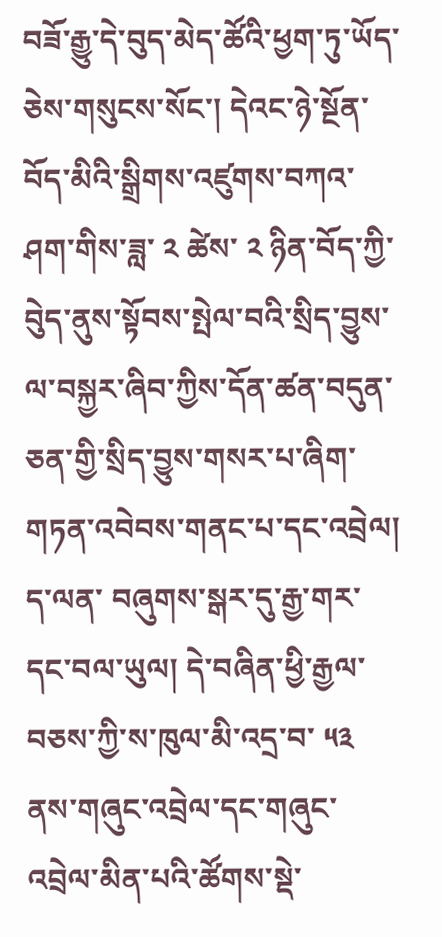བཟོ་རྒྱུ་དེ་བུད་མེད་ཚོའི་ཕྱག་ཏུ་ཡོད་ཅེས་གསུངས་སོང་། དེའང་ཉེ་སྔོན་བོད་མིའི་སྒྲིགས་འཛུགས་བཀའ་ཤག་གིས་ཟླ་ ༢ ཚེས་ ༢ ཉིན་བོད་ཀྱི་བེུད་ནུས་སྟོབས་སྤེལ་བའི་སྲིད་བྱུས་ལ་བསྐྱར་ཞིབ་ཀྱིས་དོན་ཚན་བདུན་ཅན་གྱི་སྲིད་བྱུས་གསར་པ་ཞིག་གཏན་འབེབས་གནང་པ་དང་འབྲེལ། ད་ལན་ བཞུགས་སྒར་དུ་རྒྱ་གར་དང་བལ་ཡུལ། དེ་བཞིན་ཕྱི་རྒྱལ་བཅས་ཀྱི་ས་ཁུལ་མི་འདྲ་བ་ ༥༣ ནས་གཞུང་འབྲེལ་དང་གཞུང་འབྲེལ་མིན་པའི་ཚོགས་སྡེ་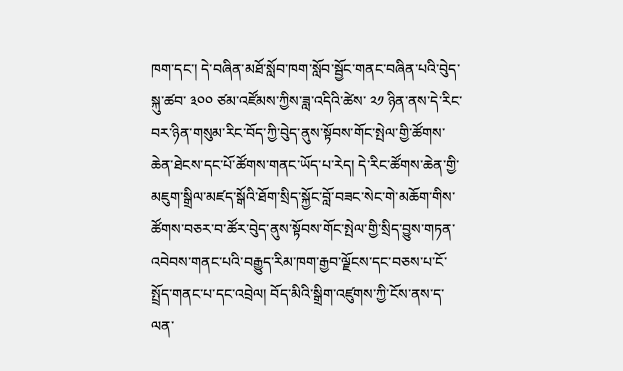ཁག་དང་། དེ་བཞིན་མཐོ་སློབ་ཁག་སློབ་སྦྱོང་གནང་བཞིན་པའི་བེུད་སྐུ་ཚབ་ ༣༠༠ ཙམ་འཛོམས་ཀྱིས་ཟླ་འདིའི་ཚེས་ ༢༡ ཉིན་ནས་དེ་རིང་བར་ཉིན་གསུམ་རིང་བོད་ཀྱི་བེུད་ནུས་སྟོབས་གོང་སྤེལ་གྱི་ཚོགས་ཆེན་ཐེངས་དང་པོ་ཚོགས་གནང་ཡོད་པ་རེད། དེ་རིང་ཚོགས་ཆེན་གྱི་མཇུག་སྒྲིལ་མཛད་སྒོའི་ཐོག་སྲིད་སྐྱོང་བློ་བཟང་སེང་གེ་མཆོག་གིས་ཚོགས་བཅར་བ་ཚོར་བེུད་ནུས་སྟོབས་གོང་སྤེལ་གྱི་སྲིད་བྱུས་གཏན་འབེབས་གནང་པའི་བརྒྱུད་རིམ་ཁག་རྒྱབ་ལྗོངས་དང་བཅས་པ་ངོ་སྤྲོད་གནང་པ་དང་འབྲེལ། བོད་མིའི་སྒྲིག་འཛུགས་ཀྱི་ངོས་ནས་ད་ལན་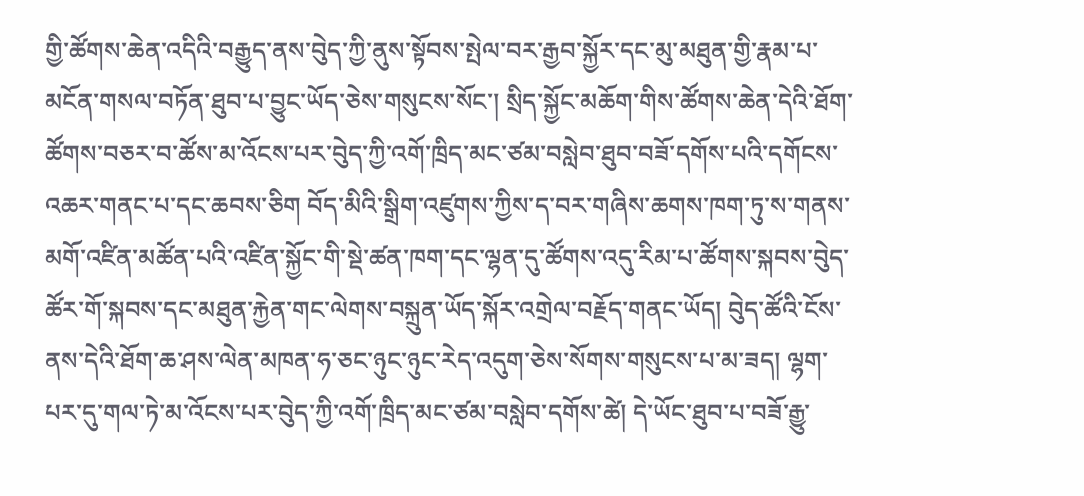གྱི་ཚོགས་ཆེན་འདིའི་བརྒྱུད་ནས་བེུད་ཀྱི་ནུས་སྟོབས་སྤེལ་བར་རྒྱབ་སྐྱོར་དང་མུ་མཐུན་གྱི་རྣམ་པ་མངོན་གསལ་བཏོན་ཐུབ་པ་བྱུང་ཡོད་ཅེས་གསུངས་སོང་། སྲིད་སྐྱོང་མཆོག་གིས་ཚོགས་ཆེན་དེའི་ཐོག་ཚོགས་བཅར་བ་ཚོས་མ་འོངས་པར་བེུད་ཀྱི་འགོ་ཁྲིད་མང་ཙམ་བསླེབ་ཐུབ་བཟོ་དགོས་པའི་དགོངས་འཆར་གནང་པ་དང་ཆབས་ཅིག བོད་མིའི་སྒྲིག་འཛུགས་ཀྱིས་ད་བར་གཞིས་ཆགས་ཁག་ཏུ་ས་གནས་མགོ་འཛིན་མཚོན་པའི་འཛིན་སྐྱོང་གི་སྡེ་ཚན་ཁག་དང་ལྷན་དུ་ཚོགས་འདུ་རིམ་པ་ཚོགས་སྐབས་བེུད་ཚོར་གོ་སྐབས་དང་མཐུན་རྐྱེན་གང་ལེགས་བསྐྲུན་ཡོད་སྐོར་འགྲེལ་བརྗོད་གནང་ཡོད། བེུད་ཚོའི་ངོས་ནས་དེའི་ཐོག་ཆ་ཤས་ལེན་མཁན་ཧ་ཅང་ཉུང་ཉུང་རེད་འདུག་ཅེས་སོགས་གསུངས་པ་མ་ཟད། ལྷག་པར་དུ་གལ་ཏེ་མ་འོངས་པར་བེུད་ཀྱི་འགོ་ཁྲིད་མང་ཙམ་བསླེབ་དགོས་ཚེ། དེ་ཡོང་ཐུབ་པ་བཟོ་རྒྱུ་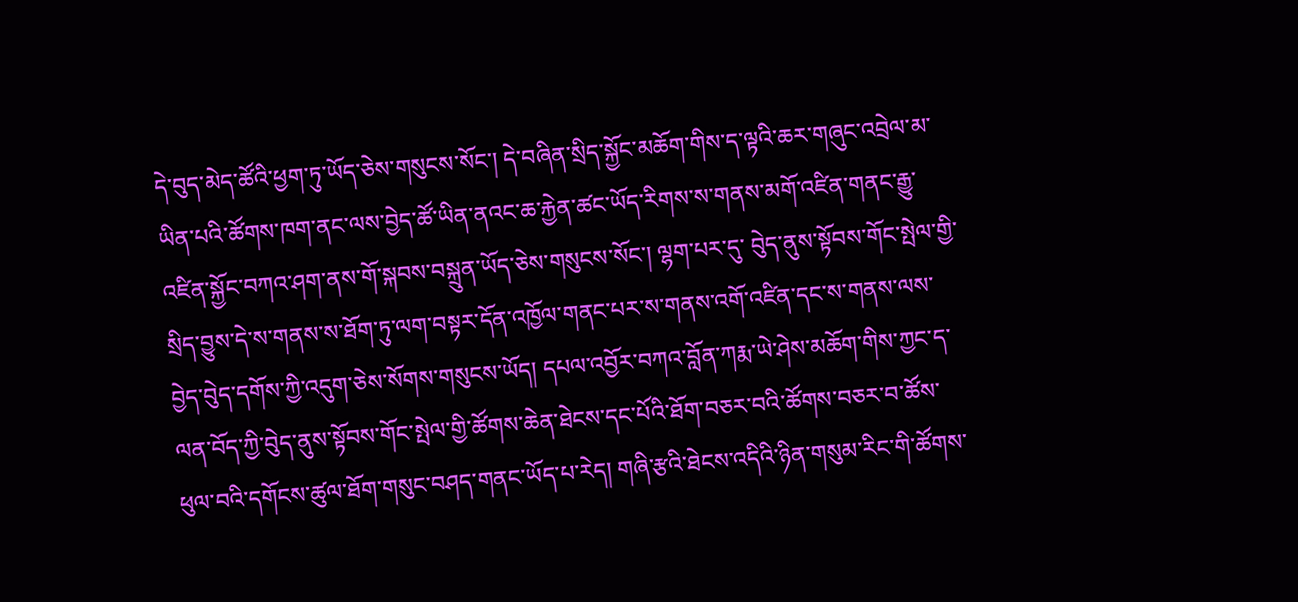དེ་བུད་མེད་ཚོའི་ཕྱག་ཏུ་ཡོད་ཅེས་གསུངས་སོང་། དེ་བཞིན་སྲིད་སྐྱོང་མཆོག་གིས་ད་ལྟའི་ཆར་གཞུང་འབྲེལ་མ་ཡིན་པའི་ཚོགས་ཁག་ནང་ལས་བྱེད་ཚོ་ཡིན་ནའང་ཆ་རྐྱེན་ཚང་ཡོད་རིགས་ས་གནས་མགོ་འཛིན་གནང་རྒྱུ་འཛིན་སྐྱོང་བཀའ་ཤག་ནས་གོ་སྐབས་བསྐྲུན་ཡོད་ཅེས་གསུངས་སོང་། ལྷག་པར་དུ་ བེུད་ནུས་སྟོབས་གོང་སྤེལ་གྱི་སྲིད་བྱུས་དེ་ས་གནས་ས་ཐོག་ཏུ་ལག་བསྟར་དོན་འཁྱོལ་གནང་པར་ས་གནས་འགོ་འཛིན་དང་ས་གནས་ལས་བྱེད་བེུད་དགོས་ཀྱི་འདུག་ཅེས་སོགས་གསུངས་ཡོད། དཔལ་འབྱོར་བཀའ་བློན་ཀརྨ་ཡེ་ཤེས་མཆོག་གིས་ཀྱང་ད་ལན་བོད་ཀྱི་བེུད་ནུས་སྟོབས་གོང་སྤེལ་གྱི་ཚོགས་ཆེན་ཐེངས་དང་པོའི་ཐོག་བཅར་བའི་ཚོགས་བཅར་བ་ཚོས་ཕུལ་བའི་དགོངས་ཚུལ་ཐོག་གསུང་བཤད་གནང་ཡོད་པ་རེད། གཞི་རྩའི་ཐེངས་འདིའི་ཉིན་གསུམ་རིང་གི་ཚོགས་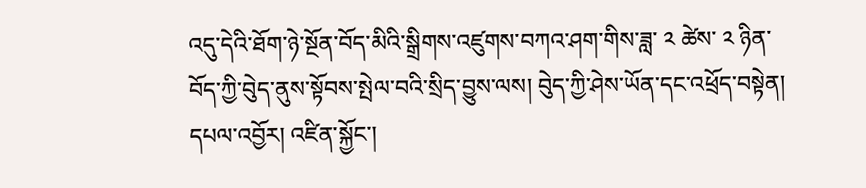འདུ་དེའི་ཐོག་ཉེ་སྔོན་བོད་མིའི་སྒྲིགས་འཛུགས་བཀའ་ཤག་གིས་ཟླ་ ༢ ཚེས་ ༢ ཉིན་བོད་ཀྱི་བེུད་ནུས་སྟོབས་སྤེལ་བའི་སྲིད་བྱུས་ལས། བེུད་ཀྱི་ཤེས་ཡོན་དང་འཕྲོད་བསྟེན། དཔལ་འབྱོར། འཛིན་སྐྱོང་།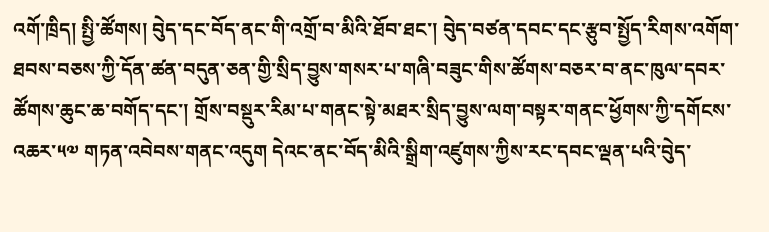འགོ་ཁྲིད། སྤྱི་ཚོགས། བེུད་དང་བོད་ནང་གི་འགྲོ་བ་མིའི་ཐོབ་ཐང་། བེུད་བཙན་དབང་དང་རྩུབ་སྤྱོད་རིགས་འགོག་ཐབས་བཅས་ཀྱི་དོན་ཚན་བདུན་ཅན་གྱི་སྲིད་བྱུས་གསར་པ་གཞི་བཟུང་གིས་ཚོགས་བཅར་བ་ནང་ཁུལ་དབར་ཚོགས་ཆུང་ཆ་བགོད་དང་། གྲོས་བསྡུར་རིམ་པ་གནང་སྟེ་མཐར་སྲིད་བྱུས་ལག་བསྟར་གནང་ཕྱོགས་ཀྱི་དགོངས་འཆར་༥༧ གཏན་འབེབས་གནང་འདུག དེའང་ནང་བོད་མིའི་སྒྲིག་འཛུགས་ཀྱིས་རང་དབང་ལྡན་པའི་བེུད་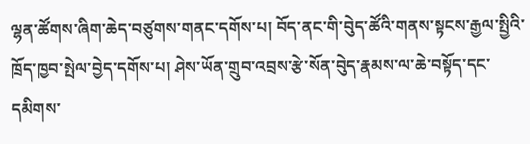ལྷན་ཚོགས་ཞིག་ཆེད་བཙུགས་གནང་དགོས་པ། བོད་ནང་གི་བེུད་ཚོའི་གནས་སྟངས་རྒྱལ་སྤྱིའི་ཁྲོད་ཁྱབ་སྤེལ་བྱེད་དགོས་པ། ཤེས་ཡོན་གྲུབ་འབྲས་རྩེ་སོན་བེུད་རྣམས་ལ་ཆེ་བསྟོད་དང་དམིགས་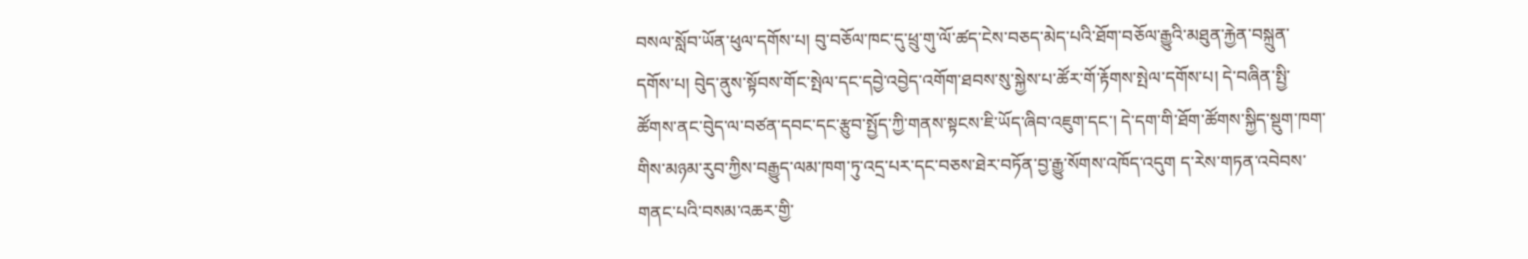བསལ་སློབ་ཡོན་ཕུལ་དགོས་པ། བུ་བཅོལ་ཁང་དུ་ཕྲུ་གུ་ལོ་ཚད་ངེས་བཅད་མེད་པའི་ཐོག་བཅོལ་རྒྱུའི་མཐུན་རྐྱེན་བསྐྲུན་དགོས་པ། བེུད་ནུས་སྟོབས་གོང་སྤེལ་དང་དབྱེ་འབྱེད་འགོག་ཐབས་སུ་སྐྱེས་པ་ཚོར་གོ་རྟོགས་སྤེལ་དགོས་པ། དེ་བཞིན་སྤྱི་ཚོགས་ནང་བེུད་ལ་བཙན་དབང་དང་རྩུབ་སྤྱོད་ཀྱི་གནས་སྟངས་ཇི་ཡོད་ཞིབ་འཇུག་དང་། དེ་དག་གི་ཐོག་ཚོགས་སྐྱིད་སྡུག་ཁག་གིས་མཉམ་རུབ་ཀྱིས་བརྒྱུད་ལམ་ཁག་ཏུ་འདྲ་པར་དང་བཅས་ཐེར་བཏོན་བྱ་རྒྱུ་སོགས་འཁོད་འདུག ད་རེས་གཏན་འབེབས་གནང་པའི་བསམ་འཆར་གྱི་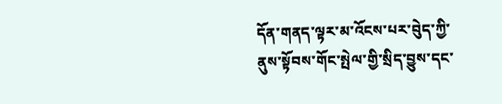དོན་གནད་ལྟར་མ་འོངས་པར་བེུད་ཀྱི་ནུས་སྟོབས་གོང་སྤེལ་གྱི་སྲིད་བྱུས་དང་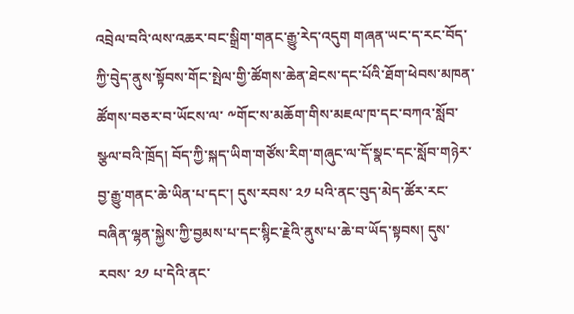འབྲེལ་བའི་ལས་འཆར་བང་སྒྲིག་གནང་རྒྱུ་རེད་འདུག གཞན་ཡང་ད་རང་བོད་ཀྱི་བེུད་ནུས་སྟོབས་གོང་སྤེལ་གྱི་ཚོགས་ཆེན་ཐེངས་དང་པོའི་ཐོག་ཕེབས་མཁན་ཚོགས་བཅར་བ་ཡོངས་ལ་ ༸གོང་ས་མཆོག་གིས་མཇལ་ཁ་དང་བཀའ་སློབ་སྩལ་བའི་ཁྲོད། བོད་ཀྱི་སྐད་ཡིག་གཙོས་རིག་གཞུང་ལ་དོ་སྣང་དང་སློབ་གཉེར་བྱ་རྒྱུ་གནང་ཆེ་ཡིན་པ་དང་། དུས་རབས་ ༢༡ པའི་ནང་བུད་མེད་ཚོར་རང་བཞིན་ལྷན་སྐྱེས་ཀྱི་བྱམས་པ་དང་སྙིང་རྗེའི་ནུས་པ་ཆེ་བ་ཡོད་སྟབས། དུས་རབས་ ༢༡ པ་དེའི་ནང་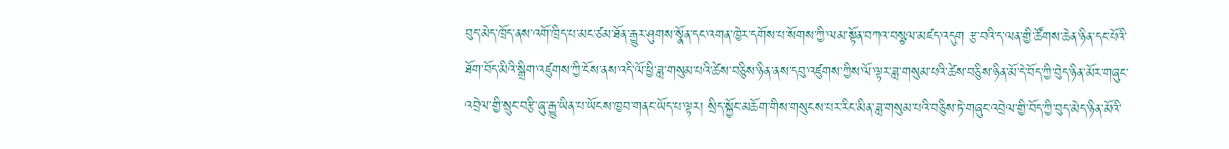བུད་མེད་ཁྲོད་ནས་འགོ་ཁྲིད་པ་མང་ཙམ་ཐོན་རྒྱུར་ཤུགས་སྣོན་དང་འགན་ཁྱེར་དགོས་པ་སོགས་ཀྱི་ལམ་སྟོན་བཀའ་བསྩལ་མཛད་འདུག རྩ་བའི་ད་ལན་གྱི་ཚོགས་ཆེན་ཉིན་དང་པོའི་ཐོག་བོད་མིའི་སྒྲིག་འཛུགས་ཀྱི་ངོས་ནས་འདི་ལོ་ཕྱི་ཟླ་གསུམ་པའི་ཚེས་བཅིུས་ཉིན་ནས་དབུ་འཛུགས་ཀྱིས་ལོ་ལྟར་ཟླ་གསུམ་པའི་ཚེས་བཅིུས་ཉིན་མོ་དེ་བོད་ཀྱི་བེུད་ཉིན་མོར་གཞུང་འབྲེལ་གྱི་སྲུང་བརྩི་ཞུ་རྒྱུ་ཡིན་པ་ཡོངས་ཁྱབ་གནང་ཡོད་པ་ལྟར། སྲིད་སྐྱོང་མཆོག་གིས་གསུངས་པར་རིང་མིན་ཟླ་གསུམ་པའི་བཅིུས་ཏེ་གཞུང་འབྲེལ་གྱི་བོད་ཀྱི་བུད་མེད་ཉིན་མོའི་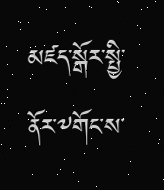མཛད་སྒོར་སྤྱི་ནོར་༸གོང་ས་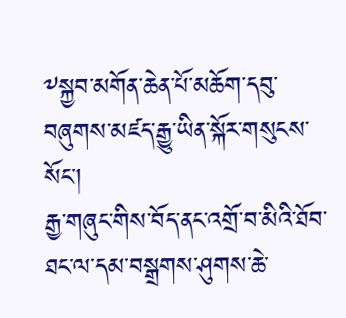༸སྐྱབ་མགོན་ཆེན་པོ་མཆོག་དབུ་བཞུགས་མཛད་རྒྱུ་ཡིན་སྐོར་གསུངས་སོང་།
རྒྱ་གཞུང་གིས་བོད་ནང་འགྲོ་བ་མིའི་ཐོབ་ཐང་ལ་དམ་བསྒྲགས་ཤུགས་ཆེ་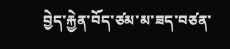བྱེད་རྐྱེན་བོད་ཙམ་མ་ཟད་བཙན་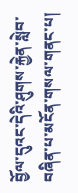བྱོལ་དུའང་དེའི་ཤུགས་རྐྱེན་སླེབ་བཞིན་པ་མངོན་གསལ་གནང་པ།